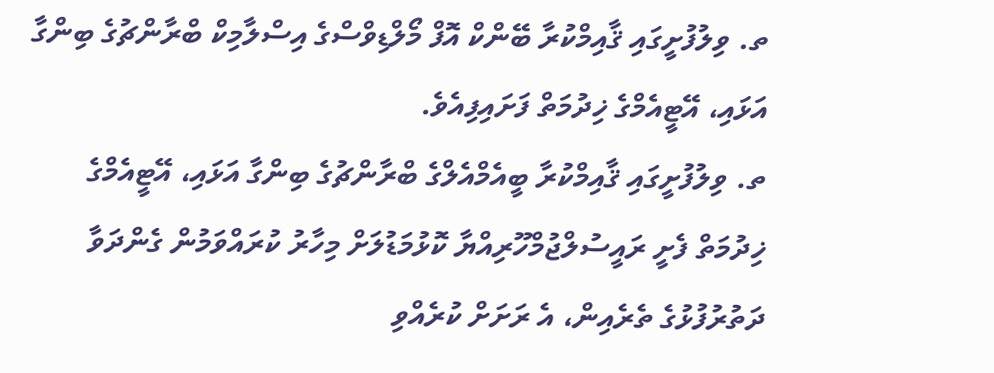ތ. ވިލުފުށީގައި ޤާއިމްކުރާ ބޭންކް އޮފް މޯލްޑިވްސްގެ އިސްލާމިކް ބްރާންޗުގެ ބިންގާ އަޅައި، އޭޓީއެމްގެ ޚިދުމަތް ފަށައިފިއެވެ.
ތ. ވިލުފުށީގައި ޤާއިމްކުރާ ބީއެމްއެލްގެ ބްރާންޗުގެ ބިންގާ އަޅައި، އޭޓީއެމްގެ ޚިދުމަތް ފެށީ ރައީސުލްޖުމްހޫރިއްޔާ ކޮޅުމަޑުލަށް މިހާރު ކުރައްވަމުން ގެންދަވާ ދަތުރުފުޅުގެ ތެރެއިން، އެ ރަށަށް ކުރެއްވި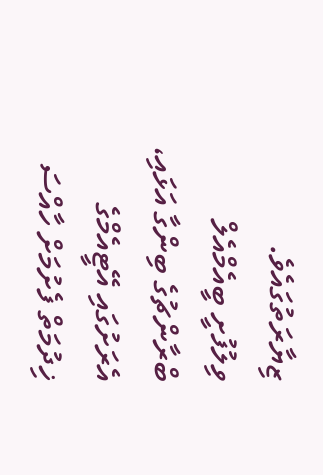ޒިޔާރަތުގައެވެ.
ވިލުފުށީ ބީއެމްއެލް ބްރާންޗުގެ ބިންގާ އަޅައި، އެރަށުގައި އޭޓީއެމްގެ ޚިދުމަތް ފެށުމަށް ހާއްސަ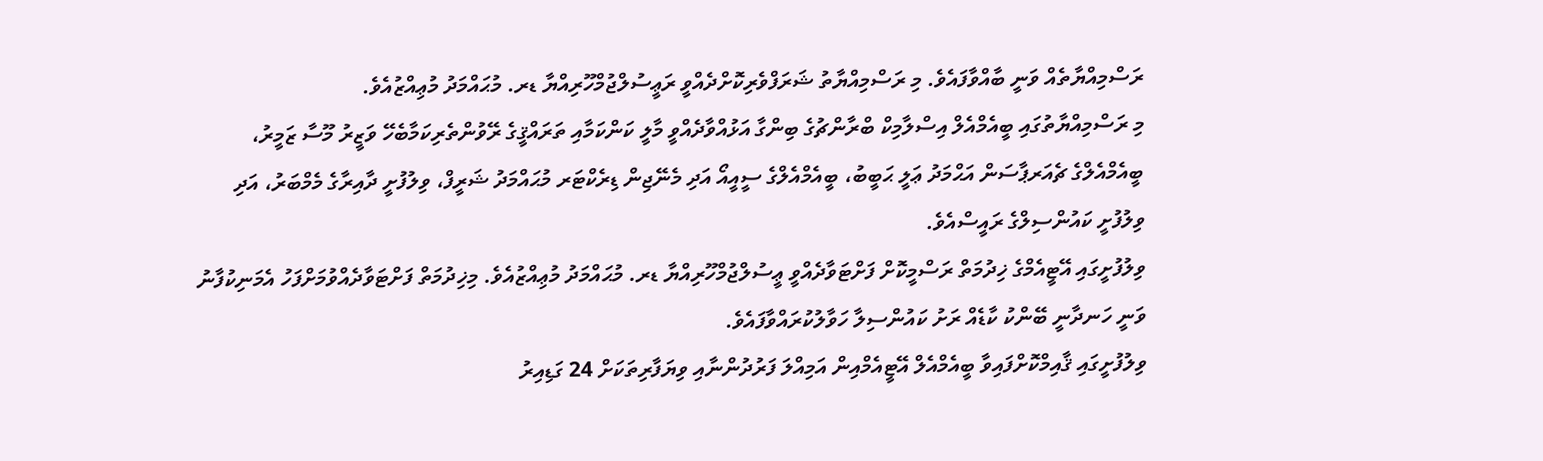ރަސްމިއްޔާތެއް ވަނީ ބާއްވާފައެވެ. މި ރަސްމިއްޔާތު ޝަރަފްވެރިކޮށްދެއްވީ ރަޢީސުލްޖުމްހޫރިއްޔާ ޑރ. މުޙައްމަދު މުޢިއްޒުއެވެ.
މި ރަސްމިއްޔާތުގައި ބީއެމްއެލް އިސްލާމިކް ބްރާންޗުގެ ބިންގާ އަޅުއްވާދެއްވީ މާލީ ކަންކަމާއި ތަރައްޤީގެ ރޭވުންތެރިކަމާބެހޭ ވަޒީރު މޫސާ ޒަމީރު، ބީއެމްއެލްގެ ޗެއަރޕާސަން އަޙްމަދު ޢަލީ ޙަބީބު، ބީއެމްއެލްގެ ސީއީއޯ އަދި މެނޭޖިން ޑިރެކްޓަރ މުޙައްމަދު ޝަރީފް، ވިލުފުށީ ދާއިރާގެ މެމްބަރު، އަދި ވިލުފުށީ ކައުންސިލްގެ ރައީސްއެވެ.
ވިލުފުށީގައި އޭޓީއެމްގެ ޚިދުމަތް ރަސްމީކޮށް ފަށްޓަވާދެއްވީ ޢީސުލްޖުމްހޫރިއްޔާ ޑރ. މުޙައްމަދު މުޢިއްޒުއެވެ. މިޚިދުމަތް ފަށްޓަވާދެއްވުމަށްފަހު އެމަނިކުފާނު ވަނީ ހަނދާނީ ބޭންކު ކާޑެއް ރަށު ކައުންސިލާ ހަވާލުކުރައްވާފައެވެ.
ވިލުފުށީގައި ޤާއިމްކޮށްފައިވާ ބީއެމްއެލް އޭޓީއެމްއިން އަމިއްލަ ފަރުދުންނާއި ވިޔަފާރިތަކަށް 24 ގަޑިއިރު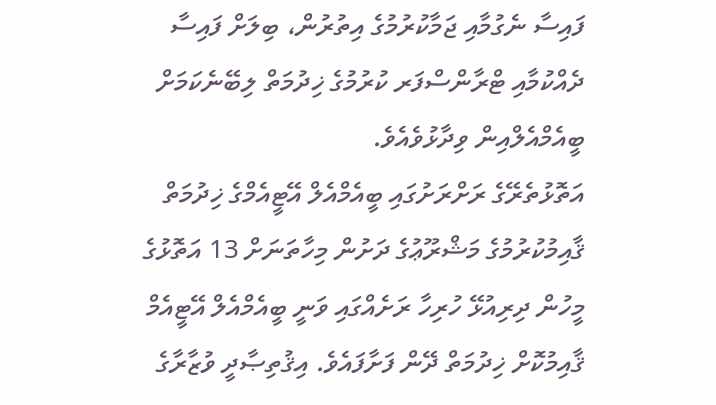ފައިސާ ނެގުމާއި ޖަމާކުރުމުގެ އިތުރުން، ބިލަށް ފައިސާ ދެއްކުމާއި ޓްރާންސްފަރ ކުރުމުގެ ޚިދުމަތް ލިބޭނެކަމަށް ބީއެމްއެލްއިން ވިދާޅުވެއެވެ.
އަތޮޅުތެރޭގެ ރަށްރަށުގައި ބީއެމްއެލް އޭޓީއެމްގެ ޚިދުމަތް ޤާއިމުކުރުމުގެ މަޝްރޫޢުގެ ދަށުން މިހާތަނަށް 13 އަތޮޅުގެ މީހުން ދިރިއުޅޭ ހުރިހާ ރަށެއްގައި ވަނީ ބީއެމްއެލް އޭޓީއެމް ޤާއިމުކޮށް ޚިދުމަތް ދޭން ފަށާފައެވެ. އިޤުތިޞާދީ ވުޒާރާގެ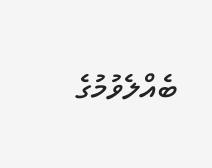ބެއްލެވުމުގެ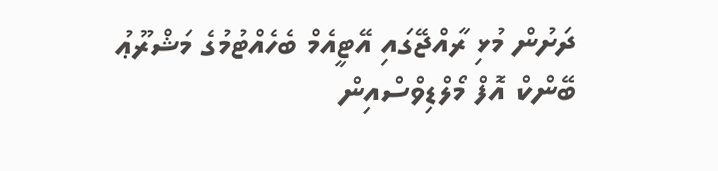ދަށުން މުޅި ރާއްޖޭގައި އޭޓީއެމް ބެހެއްޓުމުގެ މަޝްރޫޢު ބޭންކް އޮފް މޯލްޑިވްސްއިން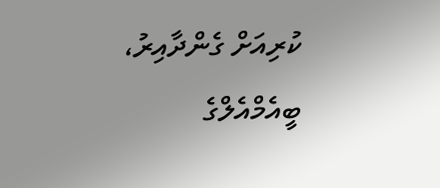ކުރިއަށް ގެންދާއިރު، ބީއެމްއެލްގެ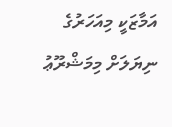އަމާޒަކީ މިއަހަރުގެ ނިޔަލަށް މިމަޝްރޫޢު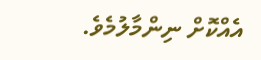އެއްކޮށް ނިންމާލުމެވެ.